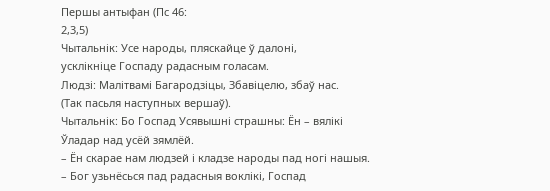Першы антыфан (Пс 46:
2,3,5)
Чытальнік: Усе народы, пляскайце ў далоні,
усклікніце Госпаду радасным голасам.
Людзі: Малітвамі Багародзіцы, Збавіцелю, збаў нас.
(Так пасьля наступных вершаў).
Чытальнік: Бо Госпад Усявышні страшны: Ён – вялікі
Ўладар над усёй зямлёй.
– Ён скарае нам людзей і кладзе народы пад ногі нашыя.
– Бог узьнёсься пад радасныя воклікі, Госпад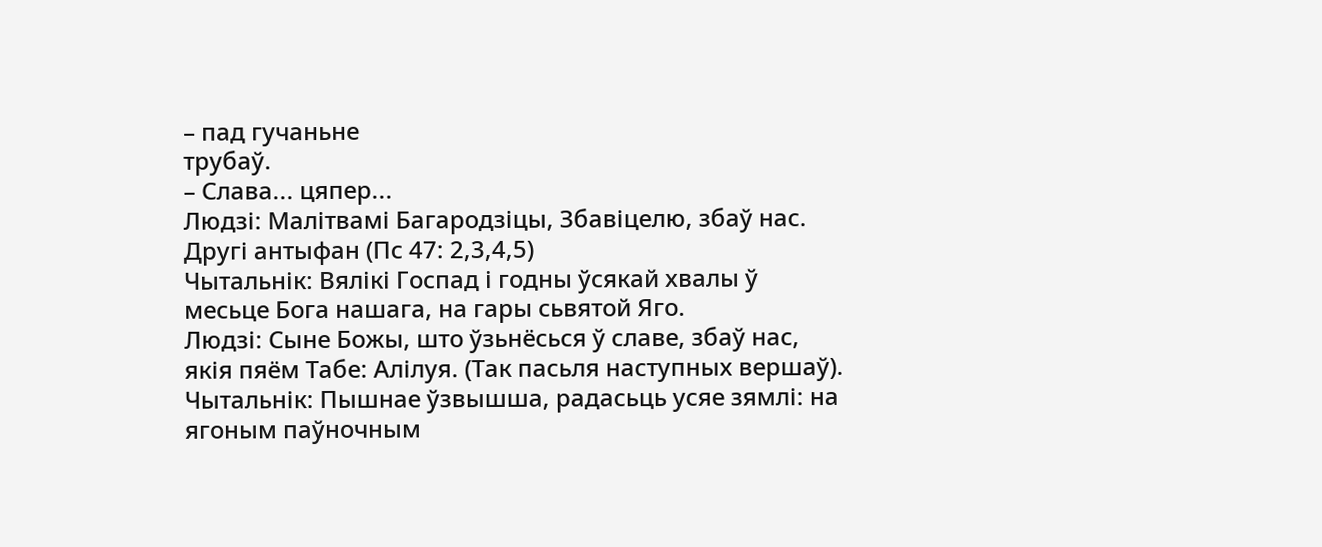– пад гучаньне
трубаў.
– Слава... цяпер...
Людзі: Малітвамі Багародзіцы, Збавіцелю, збаў нас.
Другі антыфан (Пс 47: 2,3,4,5)
Чытальнік: Вялікі Госпад і годны ўсякай хвалы ў
месьце Бога нашага, на гары сьвятой Яго.
Людзі: Сыне Божы, што ўзьнёсься ў славе, збаў нас,
якія пяём Табе: Алілуя. (Так пасьля наступных вершаў).
Чытальнік: Пышнае ўзвышша, радасьць усяе зямлі: на
ягоным паўночным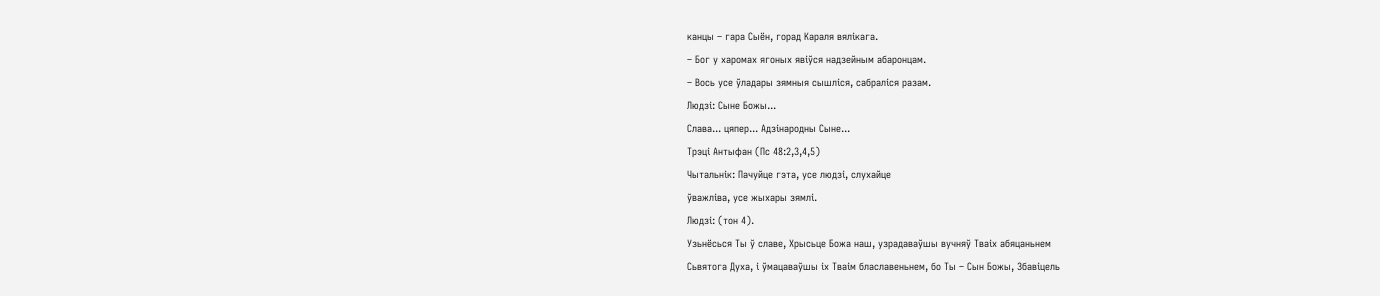канцы – гара Сыён, горад Караля вялікага.
– Бог у харомах ягоных явіўся надзейным абаронцам.
– Вось усе ўладары зямныя сышліся, сабраліся разам.
Людзі: Сыне Божы...
Слава... цяпер... Адзінародны Сыне...
Трэці Антыфан (Пс 48:2,3,4,5)
Чытальнік: Пачуйце гэта, усе людзі, слухайце
ўважліва, усе жыхары зямлі.
Людзі: (тон 4).
Узьнёсься Ты ў славе, Хрысьце Божа наш, узрадаваўшы вучняў Тваіх абяцаньнем
Сьвятога Духа, і ўмацаваўшы іх Тваім блаславеньнем, бо Ты – Сын Божы, Збавіцель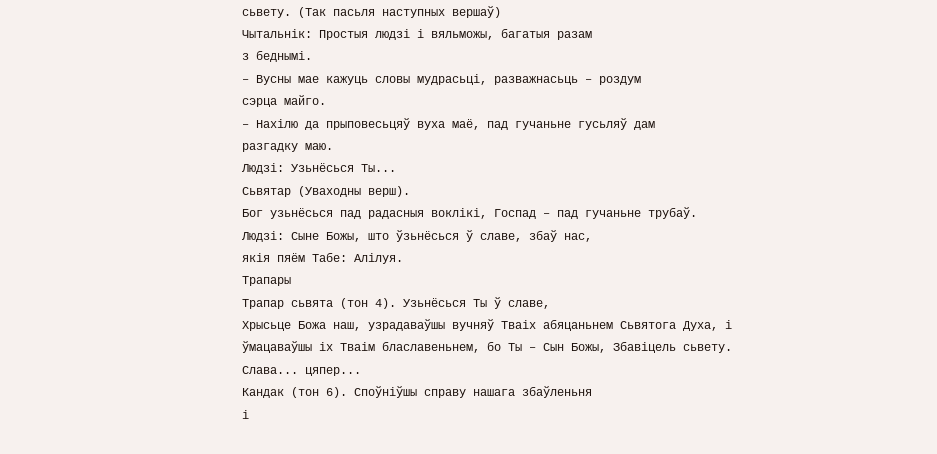сьвету. (Так пасьля наступных вершаў)
Чытальнік: Простыя людзі і вяльможы, багатыя разам
з беднымі.
– Вусны мае кажуць словы мудрасьці, разважнасьць – роздум
сэрца майго.
– Нахілю да прыповесьцяў вуха маё, пад гучаньне гусьляў дам
разгадку маю.
Людзі: Узьнёсься Ты...
Сьвятар (Уваходны верш).
Бог узьнёсься пад радасныя воклікі, Госпад – пад гучаньне трубаў.
Людзі: Сыне Божы, што ўзьнёсься ў славе, збаў нас,
якія пяём Табе: Алілуя.
Трапары
Трапар сьвята (тон 4). Узьнёсься Ты ў славе,
Хрысьце Божа наш, узрадаваўшы вучняў Тваіх абяцаньнем Сьвятога Духа, і
ўмацаваўшы іх Тваім блаславеньнем, бо Ты – Сын Божы, Збавіцель сьвету.
Слава... цяпер...
Кандак (тон 6). Споўніўшы справу нашага збаўленьня
і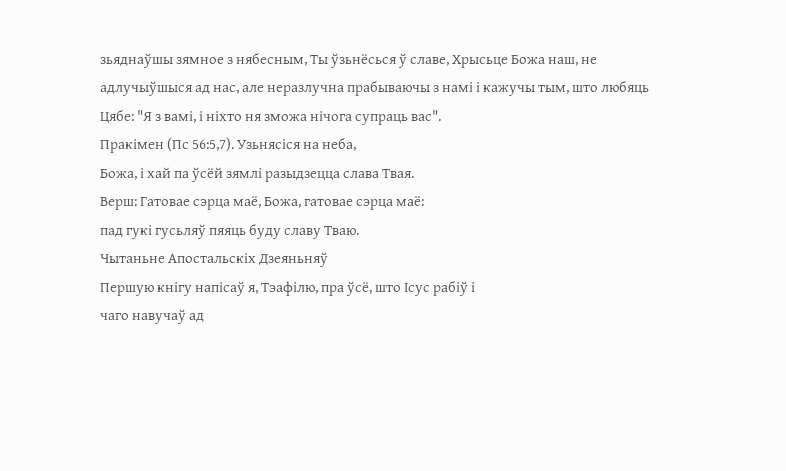зьяднаўшы зямное з нябесным, Ты ўзьнёсься ў славе, Хрысьце Божа наш, не
адлучыўшыся ад нас, але неразлучна прабываючы з намі і кажучы тым, што любяць
Цябе: "Я з вамі, і ніхто ня зможа нічога супраць вас".
Пракімен (Пс 56:5,7). Узьнясіся на неба,
Божа, і хай па ўсёй зямлі разыдзецца слава Твая.
Верш: Гатовае сэрца маё, Божа, гатовае сэрца маё:
пад гукі гусьляў пяяць буду славу Тваю.
Чытаньне Апостальскіх Дзеяньняў
Першую кнігу напісаў я, Тэафілю, пра ўсё, што Ісус рабіў і
чаго навучаў ад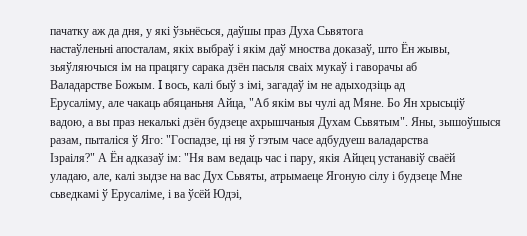пачатку аж да дня, у які ўзьнёсься, даўшы праз Духа Сьвятога
настаўленьні апосталам, якіх выбраў і якім даў мноства доказаў, што Ён жывы,
зьяўляючыся ім на працягу сарака дзён пасьля сваіх мукаў і гаворачы аб
Валадарстве Божым. I вось, калі быў з імі, загадаў ім не адыходзіць ад
Ерусаліму, але чакаць абяцаньня Айца, "Аб якім вы чулі ад Мяне. Бо Ян хрысьціў
вадою, а вы праз некалькі дзён будзеце ахрышчаныя Духам Сьвятым". Яны, зышоўшыся
разам, пыталіся ў Яго: "Госпадзе, ці ня ў гэтым часе адбудуеш валадарства
Ізраіля?" А Ён адказаў ім: "Ня вам ведаць час і пару, якія Айцец устанавіў сваёй
уладаю, але, калі зыдзе на вас Дух Сьвяты, атрымаеце Ягоную сілу і будзеце Мне
сьведкамі ў Ерусаліме, і ва ўсёй Юдэі,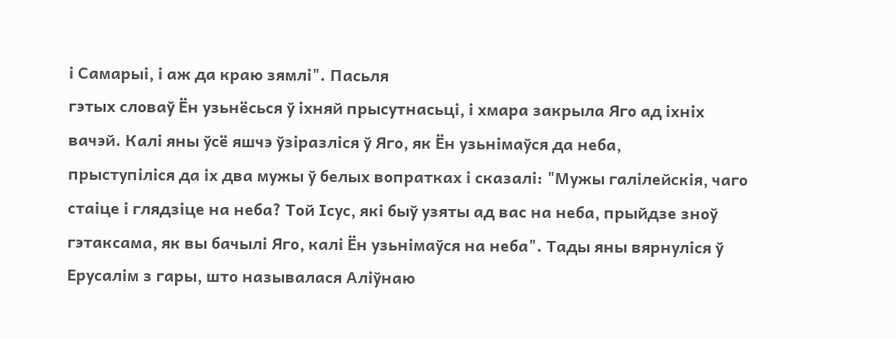і Самарыі, і аж да краю зямлі". Пасьля
гэтых словаў Ён узьнёсься ў іхняй прысутнасьці, і хмара закрыла Яго ад іхніх
вачэй. Калі яны ўсё яшчэ ўзіразліся ў Яго, як Ён узьнімаўся да неба,
прыступіліся да іх два мужы ў белых вопратках і сказалі: "Мужы галілейскія, чаго
стаіце і глядзіце на неба? Той Ісус, які быў узяты ад вас на неба, прыйдзе зноў
гэтаксама, як вы бачылі Яго, калі Ён узьнімаўся на неба". Тады яны вярнуліся ў
Ерусалім з гары, што называлася Аліўнаю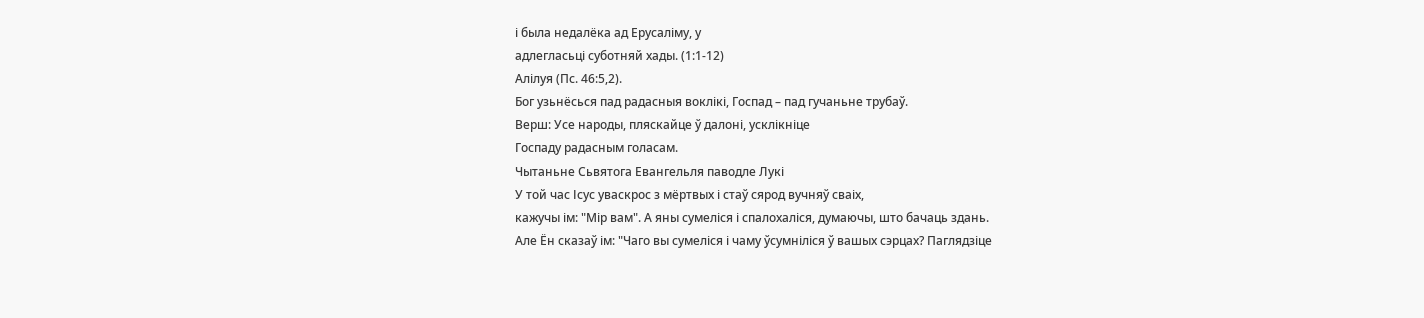і была недалёка ад Ерусаліму, у
адлегласьці суботняй хады. (1:1-12)
Алілуя (Пс. 46:5,2).
Бог узьнёсься пад радасныя воклікі, Госпад – пад гучаньне трубаў.
Верш: Усе народы, пляскайце ў далоні, усклікніце
Госпаду радасным голасам.
Чытаньне Сьвятога Евангельля паводле Лукі
У той час Ісус уваскрос з мёртвых і стаў сярод вучняў сваіх,
кажучы ім: "Мір вам". А яны сумеліся і спалохаліся, думаючы, што бачаць здань.
Але Ён сказаў ім: "Чаго вы сумеліся і чаму ўсумніліся ў вашых сэрцах? Паглядзіце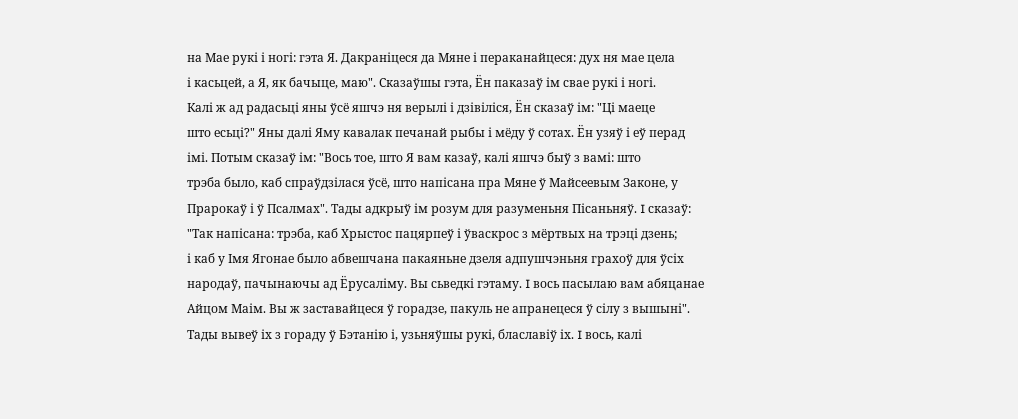на Мае рукі і ногі: гэта Я. Дакраніцеся да Мяне і пераканайцеся: дух ня мае цела
і касьцей, а Я, як бачыце, маю". Сказаўшы гэта, Ён паказаў ім свае рукі і ногі.
Калі ж ад радасьці яны ўсё яшчэ ня верылі і дзівіліся, Ён сказаў ім: "Ці маеце
што есьці?" Яны далі Яму кавалак печанай рыбы і мёду ў сотах. Ён узяў і еў перад
імі. Потым сказаў ім: "Вось тое, што Я вам казаў, калі яшчэ быў з вамі: што
трэба было, каб спраўдзілася ўсё, што напісана пра Мяне ў Майсеевым Законе, у
Прарокаў і ў Псалмах". Тады адкрыў ім розум для разуменьня Пісаньняў. I сказаў:
"Так напісана: трэба, каб Хрыстос пацярпеў і ўваскрос з мёртвых на трэці дзень;
і каб у Імя Ягонае было абвешчана пакаяньне дзеля адпушчэньня грахоў для ўсіх
народаў, пачынаючы ад Ёрусаліму. Вы сьведкі гэтаму. I вось пасылаю вам абяцанае
Айцом Маім. Вы ж заставайцеся ў горадзе, пакуль не апранецеся ў сілу з вышыні".
Тады вывеў іх з гораду ў Бэтанію і, узьняўшы рукі, блаславіў іх. I вось, калі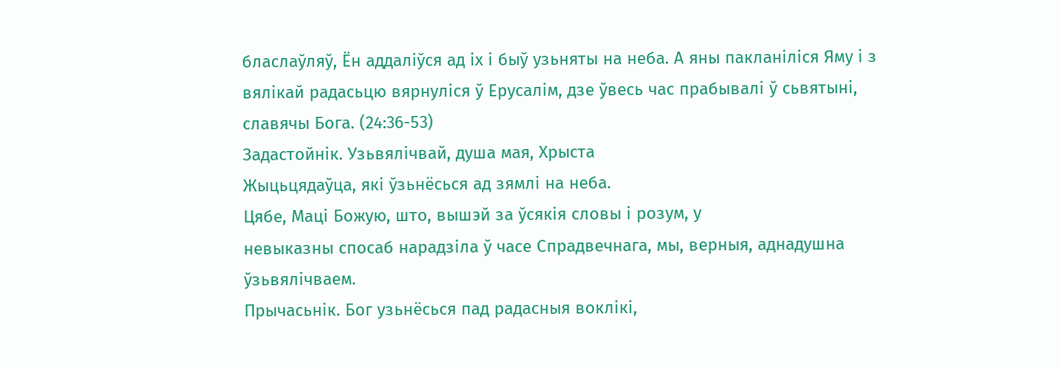бласлаўляў, Ён аддаліўся ад іх і быў узьняты на неба. А яны пакланіліся Яму і з
вялікай радасьцю вярнуліся ў Ерусалім, дзе ўвесь час прабывалі ў сьвятыні,
славячы Бога. (24:36-53)
Задастойнік. Узьвялічвай, душа мая, Хрыста
Жыцьцядаўца, які ўзьнёсься ад зямлі на неба.
Цябе, Маці Божую, што, вышэй за ўсякія словы і розум, у
невыказны спосаб нарадзіла ў часе Спрадвечнага, мы, верныя, аднадушна
ўзьвялічваем.
Прычасьнік. Бог узьнёсься пад радасныя воклікі,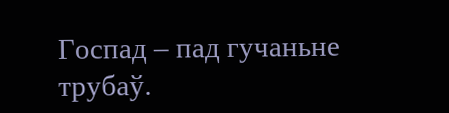Госпад – пад гучаньне трубаў.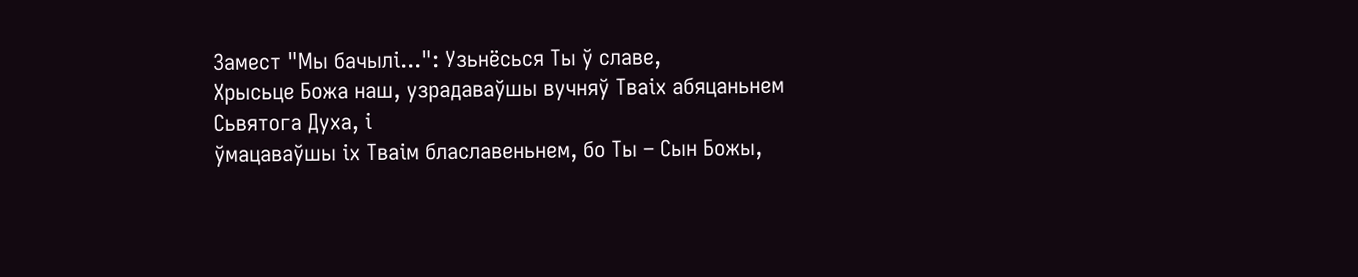Замест "Мы бачылі...": Узьнёсься Ты ў славе,
Хрысьце Божа наш, узрадаваўшы вучняў Тваіх абяцаньнем Сьвятога Духа, і
ўмацаваўшы іх Тваім блаславеньнем, бо Ты – Сын Божы,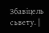Збавіцель сьвету. |